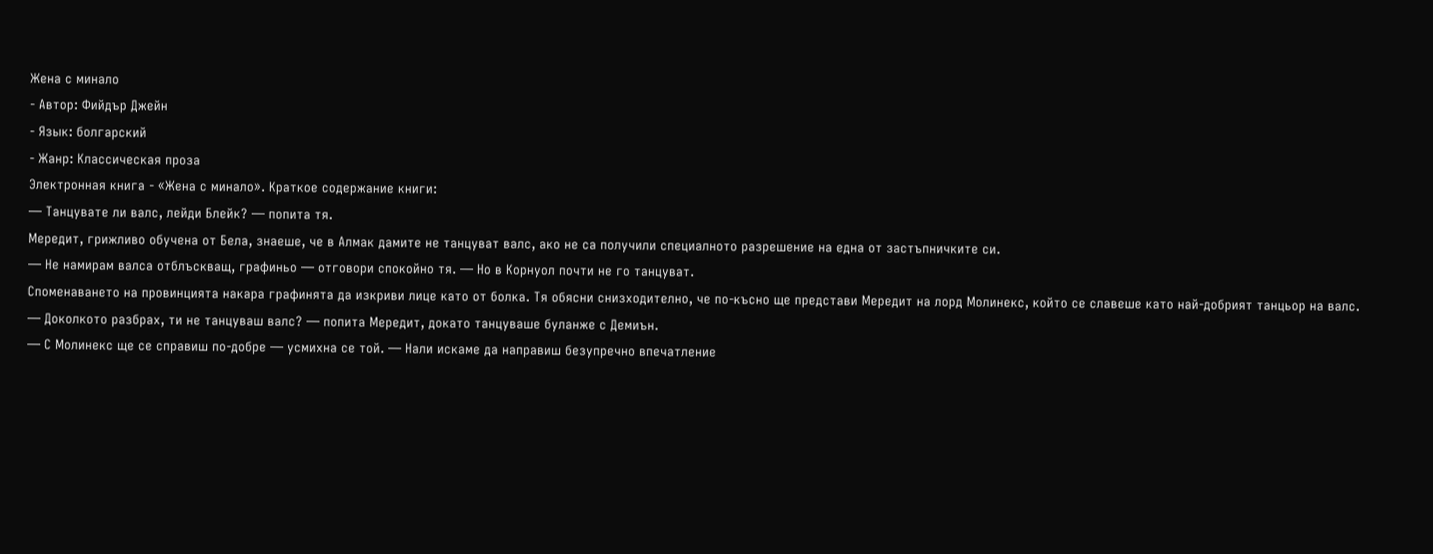Жена с минало
- Автор: Фийдър Джейн
- Язык: болгарский
- Жанр: Классическая проза
Электронная книга - «Жена с минало». Краткое содержание книги:
— Танцувате ли валс, лейди Блейк? — попита тя.
Мередит, грижливо обучена от Бела, знаеше, че в Алмак дамите не танцуват валс, ако не са получили специалното разрешение на една от застъпничките си.
— Не намирам валса отблъскващ, графиньо — отговори спокойно тя. — Но в Корнуол почти не го танцуват.
Споменаването на провинцията накара графинята да изкриви лице като от болка. Тя обясни снизходително, че по-късно ще представи Мередит на лорд Молинекс, който се славеше като най-добрият танцьор на валс.
— Доколкото разбрах, ти не танцуваш валс? — попита Мередит, докато танцуваше буланже с Демиън.
— С Молинекс ще се справиш по-добре — усмихна се той. — Нали искаме да направиш безупречно впечатление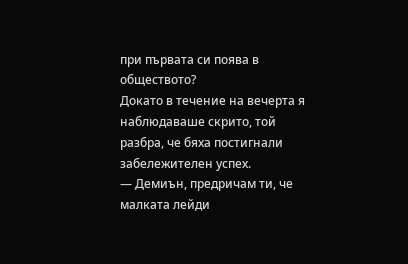при първата си поява в обществото?
Докато в течение на вечерта я наблюдаваше скрито, той разбра, че бяха постигнали забележителен успех.
— Демиън, предричам ти, че малката лейди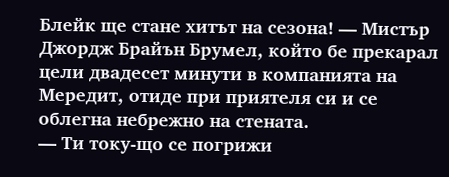Блейк ще стане хитът на сезона! — Мистър Джордж Брайън Брумел, който бе прекарал цели двадесет минути в компанията на Мередит, отиде при приятеля си и се облегна небрежно на стената.
— Ти току-що се погрижи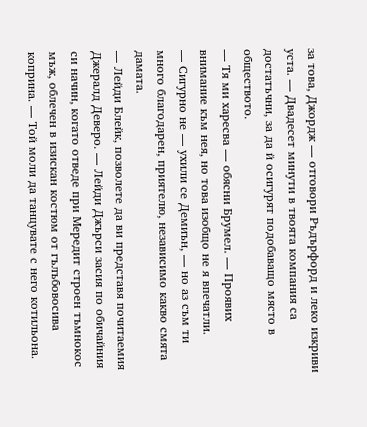за това, Джордж — отговори Ръдърфорд и леко изкриви уста. — Двадесет минути в твоята компания са достатъчни, за да й осигурят подобаващо място в обществото.
— Тя ми харесва — обясни Брумел. — Проявих внимание към нея, но това изобщо не я впечатли.
— Сигурно не — ухили се Демиън, — но аз съм ти много благодарен, приятелю, независимо какво смята дамата.
— Лейди Блейк, позволете да ви представя почитаемия Джералд Деверо. — Лейди Джърси засия по обичайния си начин, когато отведе при Мередит строен тъмнокос мъж, облечен в изискан костюм от гълъбовосива коприна. — Той моли да танцувате с него котильона.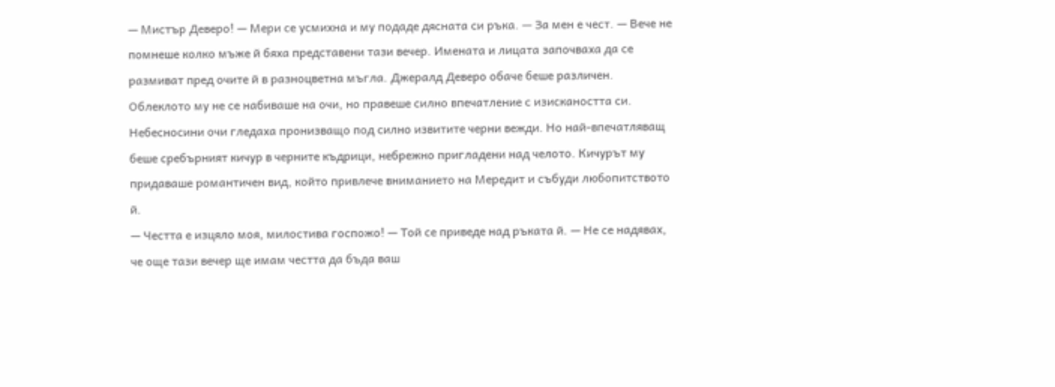— Мистър Деверо! — Мери се усмихна и му подаде дясната си ръка. — За мен е чест. — Вече не помнеше колко мъже й бяха представени тази вечер. Имената и лицата започваха да се размиват пред очите й в разноцветна мъгла. Джералд Деверо обаче беше различен. Облеклото му не се набиваше на очи, но правеше силно впечатление с изискаността си. Небесносини очи гледаха пронизващо под силно извитите черни вежди. Но най-впечатляващ беше сребърният кичур в черните къдрици, небрежно пригладени над челото. Кичурът му придаваше романтичен вид, който привлече вниманието на Мередит и събуди любопитството й.
— Честта е изцяло моя, милостива госпожо! — Той се приведе над ръката й. — Не се надявах, че още тази вечер ще имам честта да бъда ваш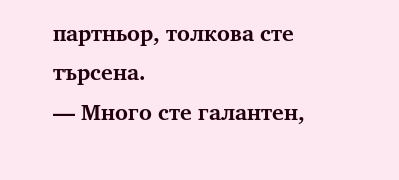партньор, толкова сте търсена.
— Много сте галантен,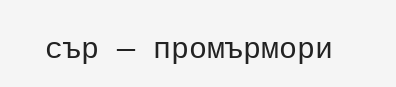сър — промърмори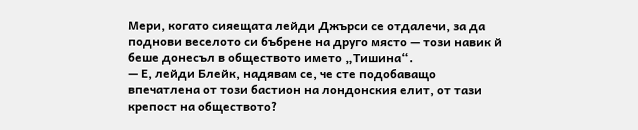Мери, когато сияещата лейди Джърси се отдалечи, за да поднови веселото си бъбрене на друго място — този навик й беше донесъл в обществото името „Тишина“.
— Е, лейди Блейк, надявам се, че сте подобаващо впечатлена от този бастион на лондонския елит, от тази крепост на обществото?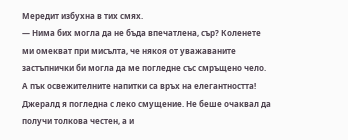Мередит избухна в тих смях.
— Нима бих могла да не бъда впечатлена, сър? Коленете ми омекват при мисълта, че някоя от уважаваните застъпнички би могла да ме погледне със смръщено чело. А пък освежителните напитки са връх на елегантността!
Джералд я погледна с леко смущение. Не беше очаквал да получи толкова честен, а и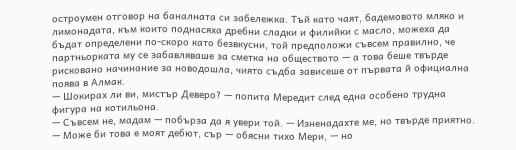остроумен отговор на баналната си забележка. Тъй като чаят, бадемовото мляко и лимонадата, към които поднасяха дребни сладки и филийки с масло, можеха да бъдат определени по-скоро като безвкусни, той предположи съвсем правилно, че партньорката му се забавляваше за сметка на обществото — а това беше твърде рисковано начинание за новодошла, чиято съдба зависеше от първата й официална поява в Алмак.
— Шокирах ли ви, мистър Деверо? — попита Мередит след една особено трудна фигура на котильона.
— Съвсем не, мадам — побърза да я увери той. — Изненадахте ме, но твърде приятно.
— Може би това е моят дебют, сър — обясни тихо Мери, — но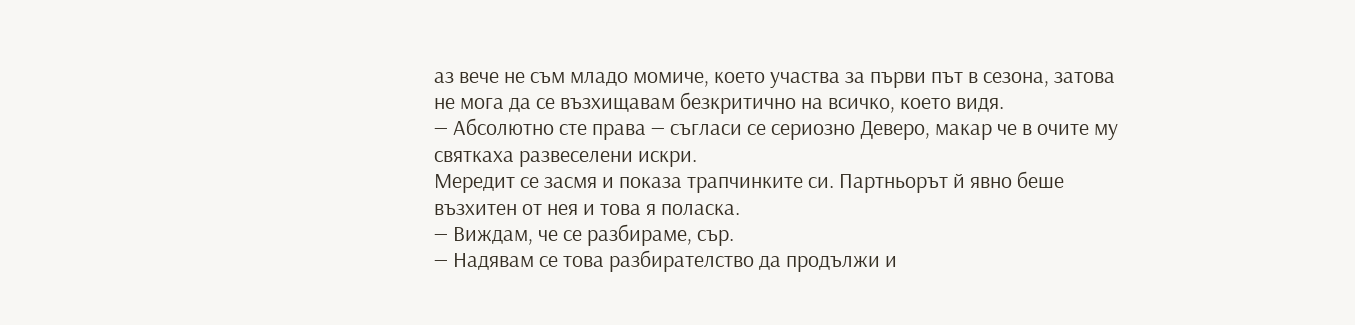аз вече не съм младо момиче, което участва за първи път в сезона, затова не мога да се възхищавам безкритично на всичко, което видя.
— Абсолютно сте права — съгласи се сериозно Деверо, макар че в очите му святкаха развеселени искри.
Мередит се засмя и показа трапчинките си. Партньорът й явно беше възхитен от нея и това я поласка.
— Виждам, че се разбираме, сър.
— Надявам се това разбирателство да продължи и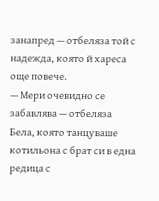занапред — отбеляза той с надежда, която й хареса още повече.
— Мери очевидно се забавлява — отбеляза Бела, която танцуваше котильона с брат си в една редица с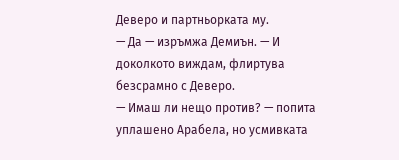Деверо и партньорката му.
— Да — изръмжа Демиън. — И доколкото виждам, флиртува безсрамно с Деверо.
— Имаш ли нещо против? — попита уплашено Арабела, но усмивката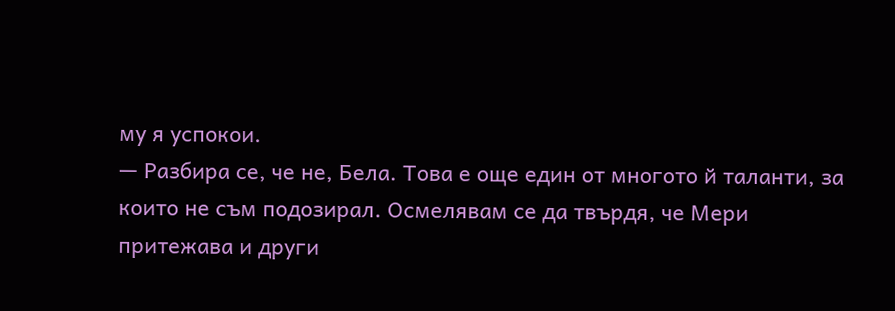му я успокои.
— Разбира се, че не, Бела. Това е още един от многото й таланти, за които не съм подозирал. Осмелявам се да твърдя, че Мери притежава и други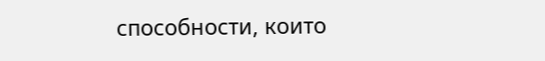способности, които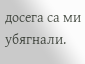досега са ми убягнали.